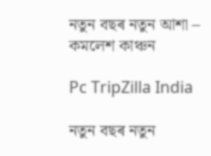নতুন বছৰ নতুন আশা – কমলেশ কাঞ্চন

Pc TripZilla India

নতুন বছৰ নতুন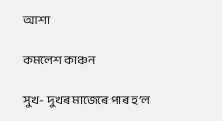আশা

কমলেশ কাঞ্চন

সুখ- দুখৰ মাজেৰে পাৰ হ’ল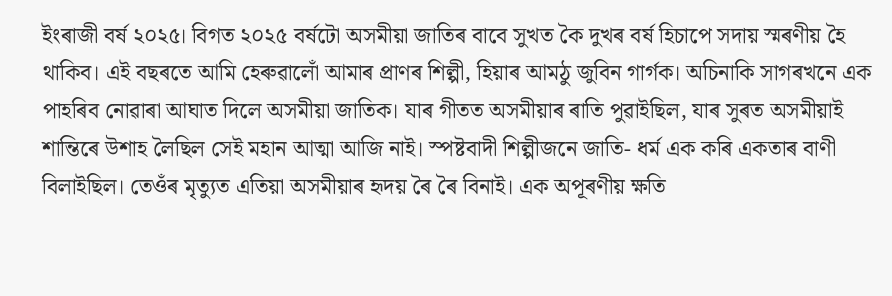ইংৰাজী বৰ্ষ ২০২৫। বিগত ২০২৫ বৰ্ষটো অসমীয়া জাতিৰ বাবে সুখত কৈ দুখৰ বৰ্ষ হিচাপে সদায় স্মৰণীয় হৈ থাকিব। এই বছৰতে আমি হেৰুৱালোঁ আমাৰ প্ৰাণৰ শিল্পী, হিয়াৰ আমঠু জুবিন গাৰ্গক। অচিনাকি সাগৰখনে এক পাহৰিব নোৱাৰা আঘাত দিলে অসমীয়া জাতিক। যাৰ গীতত অসমীয়াৰ ‌ৰাতি পুৱাইছিল, যাৰ সুৰত অসমীয়াই শান্তিৰে উশাহ লৈছিল সেই মহান আত্মা আজি নাই। স্পষ্টবাদী শিল্পীজনে জাতি- ধৰ্ম এক কৰি একতাৰ বাণী বিলাইছিল। তেওঁৰ মৃত্যুত এতিয়া অসমীয়াৰ হৃদয় ৰৈ ৰৈ বিনাই। এক অপূৰণীয় ক্ষতি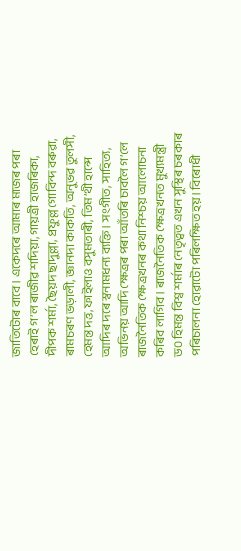জাতিটোৰ বাবে। একেদৰে আমাৰ মাজৰ পৰা হেৰাই গ’ল ৰাজীৱ শদিয়া, গায়ত্ৰী হাজৰিকা, দীপক শৰ্মা, ছৈয়দ ছাদুল্লা, প্ৰফুল্ল গোবিন্দ বৰুৱা, ৰামচৰণ ভড়ালী, জ্ঞানদা কাকতি, অনুভৱ তুলসী, হেমন্ত দত্ত, ফাইলাও বসুমতাৰী, তিম’থী হান্সে আদিৰ দৰে স্বনামধন্য ব্যক্তি। সংগীত, সাহিত্য, অভিনয় আদি ক্ষেত্ৰৰ পৰা আঁতৰি চাবলৈ গ’লে ৰাজনৈতিক ক্ষেত্ৰখনৰ কথা নিশ্চয় আলোচনা কৰিব লাগিব। ৰাজনৈতিক ক্ষেত্ৰখনত মুখ্যমন্ত্ৰী ড০ হিমন্ত বিশ্ব শৰ্মাৰ নেতৃত্বত এখন সুস্থিৰ চৰকাৰ পৰিচালনা হোৱাটো পৰিলক্ষিত হয়। বিৰোধী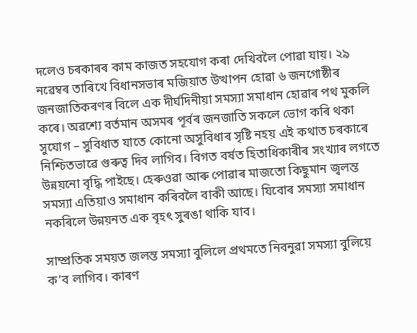দলেও চৰকাৰৰ কাম কাজত সহযোগ কৰা দেখিবলৈ পোৱা যায়। ২৯ নৱেম্বৰ তাৰিখে বিধানসভাৰ মজিয়াত উত্থাপন হোৱা ৬ জনগোষ্ঠীৰ জনজাতিকৰণৰ বিলে এক দীৰ্ঘদিনীয়া সমস্যা সমাধান হোৱাৰ পথ মুকলি কৰে। অৱশ্যে বৰ্তমান অসমৰ পূৰ্বৰ জনজাতি সকলে ভোগ কৰি থকা সুযোগ – সুবিধাত যাতে কোনো অসুবিধাৰ সৃষ্টি নহয় এই কথাত চৰকাৰে নিশ্চিতভাৱে গুৰুত্ব দিব লাগিব। বিগত বৰ্ষত হিতাধিকাৰীৰ সংখ্যাৰ লগতে উন্নয়নো বৃদ্ধি পাইছে। হেৰুওৱা আৰু পোৱাৰ মাজতো কিছুমান জ্বলন্ত সমস্যা এতিয়াও সমাধান কৰিবলৈ বাকী আছে। যিবোৰ সমস্যা সমাধান নকৰিলে উন্নয়নত এক বৃহৎ সুৰঙা থাকি যাব।

সাম্প্ৰতিক সময়ত জলন্ত সমস্যা বুলিলে প্ৰথমতে নিবনুৱা সমস্যা বুলিয়ে ক’ব লাগিব। কাৰণ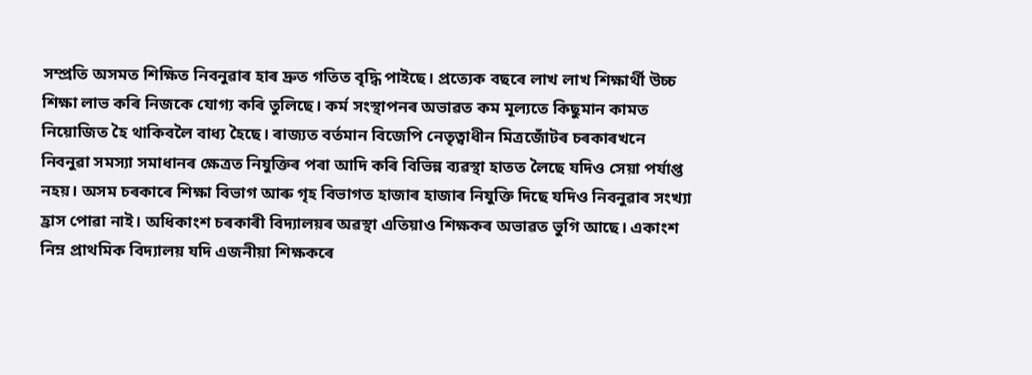সম্প্ৰতি অসমত শিক্ষিত নিবনুৱাৰ হাৰ দ্ৰুত গতিত বৃদ্ধি পাইছে। প্ৰত্যেক বছৰে লাখ লাখ শিক্ষাৰ্থী উচ্চ শিক্ষা লাভ কৰি নিজকে যোগ্য কৰি তুলিছে। কৰ্ম সংস্থাপনৰ অভাৱত কম মূল্যতে কিছুমান কামত নিয়োজিত হৈ থাকিবলৈ বাধ্য হৈছে। ৰাজ্যত বৰ্তমান বিজেপি নেতৃত্বাধীন মিত্ৰজোঁটৰ চৰকাৰখনে নিবনুৱা সমস্যা সমাধানৰ ক্ষেত্ৰত নিযুক্তিৰ পৰা আদি কৰি বিভিন্ন ব্যৱস্থা হাতত লৈছে যদিও সেয়া পৰ্যাপ্ত নহয়। অসম চৰকাৰে শিক্ষা বিভাগ আৰু গৃহ বিভাগত হাজাৰ হাজাৰ নিযুক্তি দিছে যদিও নিবনুৱাৰ সংখ্যা হ্ৰাস পোৱা নাই। অধিকাংশ চৰকাৰী বিদ্যালয়ৰ অৱস্থা এতিয়াও শিক্ষকৰ অভাৱত ভুগি আছে। একাংশ নিম্ন প্ৰাথমিক বিদ্যালয় যদি এজনীয়া শিক্ষকৰে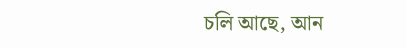চলি আছে, আন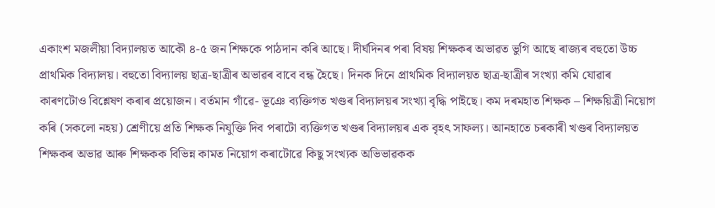একাংশ মজলীয়া বিদ্যালয়ত আকৌ ৪-৫ জন শিক্ষকে পাঠদান কৰি আছে। দীৰ্ঘদিনৰ পৰা বিষয় শিক্ষকৰ অভাৱত ভুগি আছে ৰাজ্যৰ বহুতো উচ্চ প্ৰাথমিক বিদ্যালয়। বহুতো বিদ্যালয় ছাত্ৰ-ছাত্ৰীৰ অভাৱৰ বাবে বন্ধ হৈছে। দিনক দিনে প্ৰাথমিক বিদ্যালয়ত ছাত্ৰ-ছাত্ৰীৰ সংখ্যা কমি যোৱাৰ কাৰণটোও বিশ্লেষণ কৰাৰ প্ৰয়োজন। বৰ্তমান গাঁৱে- ভূঞে ব্যক্তিগত খণ্ডৰ বিদ্যালয়ৰ সংখ্যা বৃদ্ধি পাইছে। কম দৰমহাত শিক্ষক – শিক্ষয়িত্ৰী নিয়োগ কৰি (সকলো নহয়) শ্ৰেণীয়ে প্ৰতি শিক্ষক নিযুক্তি দিব পৰাটো ব্যক্তিগত খণ্ডৰ বিদ্যালয়ৰ এক বৃহৎ সাফল্য। আনহাতে চৰকাৰী খণ্ডৰ বিদ্যালয়ত শিক্ষকৰ অভাৱ আৰু শিক্ষকক বিভিন্ন কামত নিয়োগ কৰাটোৱে কিছু সংখ্যক অভিভাৱকক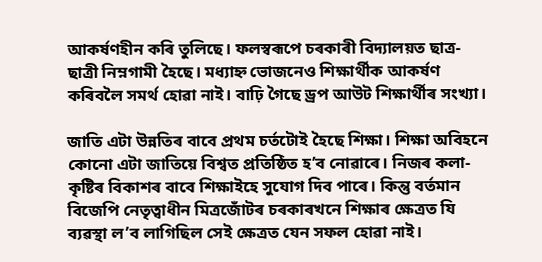আকৰ্ষণহীন কৰি তুলিছে। ফলস্বৰূপে চৰকাৰী বিদ্যালয়ত ছাত্ৰ-ছাত্ৰী নিম্নগামী হৈছে। মধ্যাহ্ন ভোজনেও শিক্ষাৰ্থীক আকৰ্ষণ কৰিবলৈ সমৰ্থ হোৱা নাই। বাঢ়ি গৈছে ড্ৰপ আউট শিক্ষাৰ্থীৰ সংখ্যা।

জাতি এটা উন্নতিৰ বাবে প্ৰথম চৰ্তটোই হৈছে শিক্ষা। শিক্ষা অবিহনে কোনো এটা জাতিয়ে বিশ্বত প্ৰতিষ্ঠিত হ’ব নোৱাৰে। নিজৰ কলা- কৃষ্টিৰ বিকাশৰ বাবে শিক্ষাইহে সুযোগ দিব পাৰে। কিন্তু বৰ্তমান বিজেপি নেতৃত্বাধীন মিত্ৰজোঁটৰ চৰকাৰখনে শিক্ষাৰ ক্ষেত্ৰত যি ব্যৱস্থা ল’ব লাগিছিল সেই ক্ষেত্ৰত যেন সফল হোৱা নাই।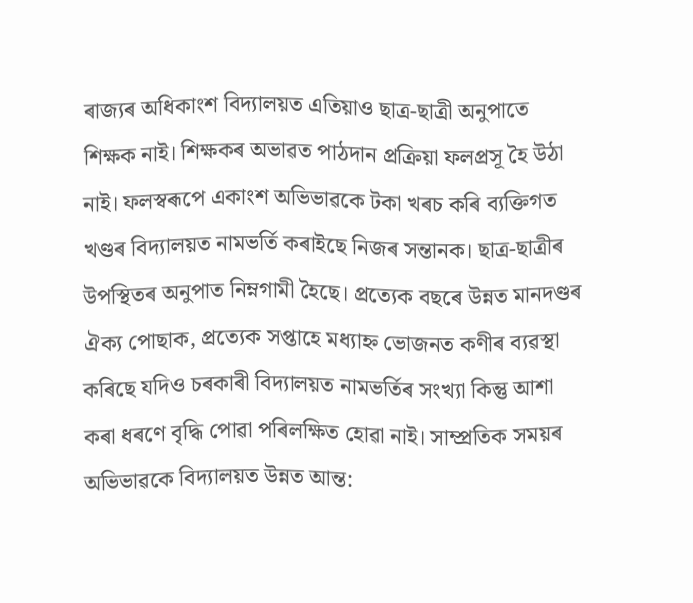ৰাজ্যৰ অধিকাংশ বিদ্যালয়ত এতিয়াও ছাত্ৰ-ছাত্ৰী অনুপাতে শিক্ষক নাই। শিক্ষকৰ অভাৱত পাঠদান প্ৰক্ৰিয়া ফলপ্ৰসূ হৈ উঠা নাই। ফলস্বৰূপে একাংশ অভিভাৱকে টকা খৰচ কৰি ব্যক্তিগত খণ্ডৰ বিদ্যালয়ত নামভৰ্তি কৰাইছে নিজৰ সন্তানক। ছাত্ৰ-ছাত্ৰীৰ উপস্থিতৰ অনুপাত নিম্নগামী হৈছে। প্ৰত্যেক বছৰে উন্নত মানদণ্ডৰ ঐক্য পোছাক, প্ৰত্যেক সপ্তাহে মধ্যাহ্ন ভোজনত কণীৰ ব্যৱস্থা কৰিছে যদিও চৰকাৰী বিদ্যালয়ত নামভৰ্তিৰ সংখ্যা কিন্তু আশা কৰা ধৰণে বৃদ্ধি পোৱা পৰিলক্ষিত হোৱা নাই। সাম্প্ৰতিক সময়ৰ অভিভাৱকে বিদ্যালয়ত উন্নত আন্ত: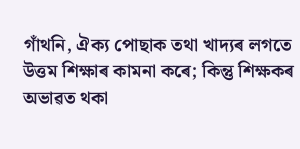গাঁথনি, ঐক্য পোছাক তথা খাদ্যৰ লগতে উত্তম শিক্ষাৰ কামনা কৰে; কিন্তু শিক্ষকৰ অভাৱত থকা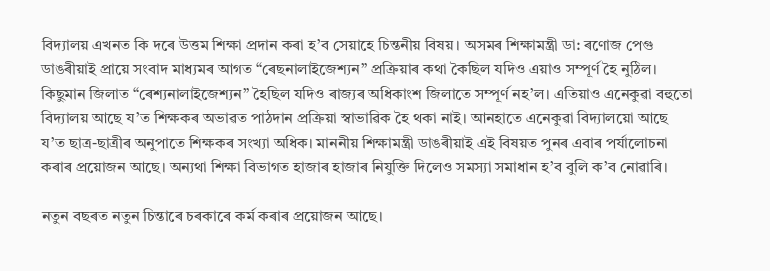বিদ্যালয় এখনত কি দৰে উত্তম শিক্ষা প্ৰদান কৰা হ’ব সেয়াহে চিন্তনীয় বিষয়। অসমৰ শিক্ষামন্ত্ৰী ডা: ৰণোজ পেগু ডাঙৰীয়াই প্ৰায়ে সংবাদ মাধ্যমৰ আগত “ৰেছনালাইজেশ্যন” প্ৰক্ৰিয়াৰ কথা কৈছিল যদিও এয়াও সম্পূৰ্ণ হৈ নুঠিল। কিছুমান জিলাত “ৰেশ্যনালাইজেশ্যন” হৈছিল যদিও ৰাজ্যৰ অধিকাংশ জিলাতে সম্পূৰ্ণ নহ’ল। এতিয়াও এনেকুৱা বহুতো বিদ্যালয় আছে য’ত শিক্ষকৰ অভাৱত পাঠদান প্ৰক্ৰিয়া স্বাভাৱিক হৈ থকা নাই। আনহাতে এনেকুৱা বিদ্যালয়ো আছে য’ত ছাত্ৰ-ছাত্ৰীৰ অনুপাতে শিক্ষকৰ সংখ্যা অধিক। মাননীয় শিক্ষামন্ত্ৰী ডাঙৰীয়াই এই বিষয়ত পুনৰ এবাৰ পৰ্যালোচনা কৰাৰ প্ৰয়োজন আছে। অন্যথা শিক্ষা বিভাগত হাজাৰ হাজাৰ নিযুক্তি দিলেও সমস্যা সমাধান হ’ব বুলি ক’ব নোৱাৰি।

নতুন বছৰত নতুন চিন্তাৰে চৰকাৰে কৰ্ম কৰাৰ প্ৰয়োজন আছে।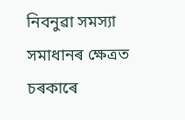নিবনুৱা সমস্যা সমাধানৰ ক্ষেত্ৰত চৰকাৰে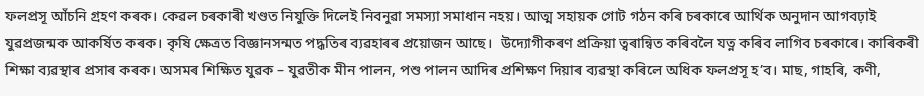ফলপ্ৰসূ আঁচনি গ্ৰহণ কৰক। কেৱল চৰকাৰী খণ্ডত নিযুক্তি দিলেই নিবনুৱা সমস্যা সমাধান নহয়। আত্ম সহায়ক গোট গঠন কৰি চৰকাৰে আৰ্থিক অনুদান আগবঢ়াই যুৱপ্ৰজন্মক আকৰ্ষিত কৰক। কৃষি ক্ষেত্ৰত বিজ্ঞানসন্মত পদ্ধতিৰ ব্যৱহাৰৰ প্ৰয়োজন আছে।  উদ্যোগীকৰণ প্ৰক্ৰিয়া ত্বৰান্বিত কৰিবলৈ যত্ন কৰিব লাগিব চৰকাৰে। কাৰিকৰী শিক্ষা ব্যৱস্থাৰ প্ৰসাৰ কৰক। অসমৰ শিক্ষিত যুৱক – যুৱতীক মীন পালন, পশু পালন আদিৰ প্ৰশিক্ষণ দিয়াৰ ব্যৱস্থা কৰিলে অধিক ফলপ্ৰসূ হ’ব। মাছ, গাহৰি, কণী,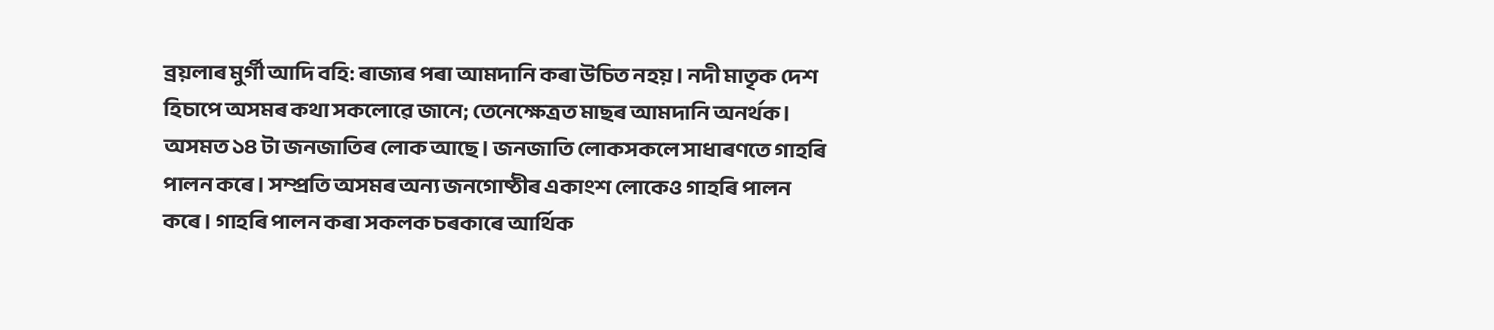ব্ৰয়লাৰ মুৰ্গী আদি বহি: ৰাজ্যৰ পৰা আমদানি কৰা উচিত নহয়। নদী মাতৃক দেশ হিচাপে অসমৰ কথা সকলোৱে জানে; তেনেক্ষেত্ৰত মাছৰ আমদানি অনৰ্থক। অসমত ১৪ টা জনজাতিৰ লোক আছে। জনজাতি লোকসকলে সাধাৰণতে গাহৰি পালন কৰে। সম্প্ৰতি অসমৰ অন্য জনগোষ্ঠীৰ একাংশ লোকেও গাহৰি পালন কৰে। গাহৰি পালন কৰা সকলক চৰকাৰে আৰ্থিক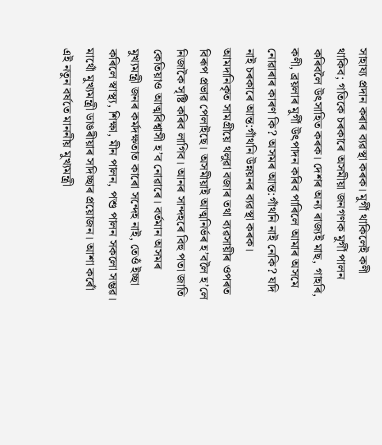সাহায্য প্ৰদান কৰাৰ ব্যৱস্থা কৰক। মুৰ্গী থাকিলেই কণী থাকিব; গতিকে চৰকাৰে অসমীয়া জনগণক মুৰ্গী পালন কৰিবলৈ উৎসাহিত কৰক। দেশৰ অন্য ৰাজ্যই মাছ, গাহৰি, কণী, ব্ৰয়লাৰ মুৰ্গী উৎপাদন কৰিব পাৰিলে আমাৰ অসমে নোৱাৰাৰ কাৰণ কি? অসমৰ আন্ত:গাঁথনি নাই নেকি? যদি নাই চৰকাৰে আন্ত:গাঁথনি উন্নয়নৰ ব্যৱস্থা কৰক। আমদানিকৃত সামগ্ৰীয়ে থলুৱা বজাৰ তথা ব্যৱসায়ীৰ ওপৰত বিৰূপ প্ৰভাৱ পেলাইছে। অসমীয়াই আত্মনিৰ্ভৰ হ’বলৈ হ’লে নিজাকৈ সৃষ্টি কৰিব লাগিব। আনৰ সান্দহৰে বিহু পতা জাতি কেতিয়াও আত্মবিশ্বাসী হ’ব নোৱাৰে। বৰ্তমান অসমৰ মুখ্যমন্ত্ৰী জনৰ কৰ্মদক্ষতাত কাৰো সন্দেহ নাই, তেওঁ ইচ্ছা কৰিলে স্বাস্থ্য, শিক্ষা, মীন পালন, পশু পালন সকলো সম্ভৱ। মাথোঁ মুখ্যমন্ত্ৰী ডাঙৰীয়াৰ সদিচ্ছাৰ প্ৰয়োজন। আশা কৰোঁ এই নতুন বৰ্ষতে মাননীয় মুখ্যমন্ত্ৰী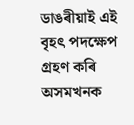ডাঙৰীয়াই এই বৃহৎ পদক্ষেপ গ্ৰহণ কৰি অসমখনক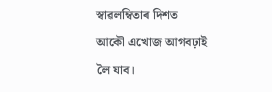স্বাৱলম্বিতাৰ দিশত আকৌ এখোজ আগবঢ়াই লৈ যাব।